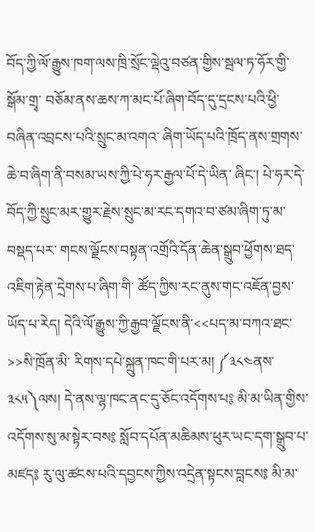བོད་ཀྱི་ལོ་རྒྱུས་ཁག་ལས་ཁྲི་སྲོང་ལྡེའུ་བཙན་གྱིས་སྦལ་ཏ་ཧོར་གྱི་སྒོམ་གྲྭ་ བཅོམ་ནས་ཆས་ཀ་མང་པོ་ཞིག་བོད་དུ་དྲངས་པའི་ཕྱི་བཞིན་འབྲངས་པའི་སྲུང་མ་འགའ་ ཞིག་ཡོད་པའི་ཁྲོད་ནས་གྲགས་ཆེ་བ་ཞིག་ནི་བསམ་ཡས་ཀྱི་པེ་ཧར་རྒྱལ་པོ་དེ་ཡིན་ ཞིང་། པེ་ཧར་དེ་བོད་ཀྱི་སྲུང་མར་གྱུར་རྗེས་སྲུང་མ་རང་དགའ་བ་ཙམ་ཞིག་ཏུ་མ་བསྡད་པར་ གངས་ལྗོངས་བསྟན་འགྲོའི་དོན་ཆེན་སྒྲུབ་ཕྱོགས་ཐད་འཇིག་རྟེན་དྲེགས་པ་ཞིག་གི་ ཚོད་ཀྱིས་རང་ནུས་གང་འཇོན་བྱས་ཡོད་པ་རེད། དེའི་ལོ་རྒྱུས་ཀྱི་རྒྱབ་ལྗོངས་ནི་<<པད་མ་བཀའ་ཐང་>>སི་ཁྲོན་མི་ རིགས་དཔེ་སྐྲུན་ཁང་གི་པར་མ། ༼༣༨༤ནས་༣༨༥༽ལས། དེ་ནས་ལྷ་ཁང་ནང་དུ་ཅོང་འདོགས་པ༔ མི་མ་ཡིན་གྱིས་འདོགས་སུ་མ་སྟེར་བས༔ སློབ་དཔོན་མཆིམས་ཕུར་ཡང་དག་སྒྲུབ་པ་མཛད༔ རུ་ལུ་ཚངས་པའི་དབྱངས་ཀྱིས་འདྲེན་སྟངས་བླངས༔ མི་མ་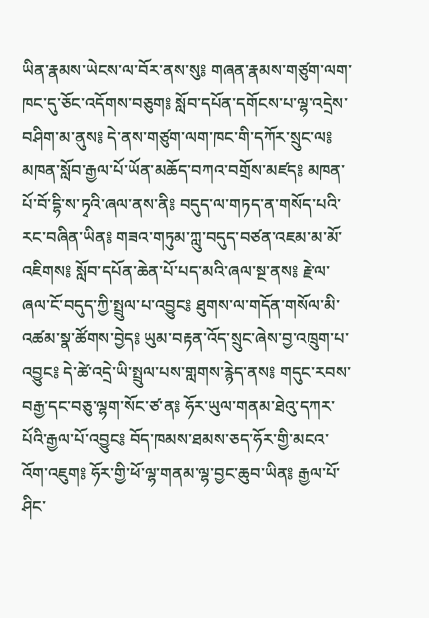ཡིན་རྣམས་ཡེངས་ལ་བོར་ནས་སུ༔ གཞན་རྣམས་གཙུག་ལག་ཁང་དུ་ཅོང་འདོགས་བཅུག༔ སློབ་དཔོན་དགོངས་པ་ལྷ་འདྲེས་བཤིག་མ་ནུས༔ དེ་ནས་གཙུག་ལག་ཁང་གི་དཀོར་སྲུང་ལ༔ མཁན་སློབ་རྒྱལ་པོ་ཡོན་མཆོད་བཀའ་བགྲོས་མཛད༔ མཁན་པོ་བོ་དྷི་ས་ཏྭའི་ཞལ་ནས་ནི༔ བདུད་ལ་གཏད་ན་གསོད་པའི་རང་བཞིན་ཡིན༔ གཟའ་གཏུམ་ཀླུ་བདུད་བཙན་འཇམ་མ་མོ་འཇིགས༔ སློབ་དཔོན་ཆེན་པོ་པད་མའི་ཞལ་སྔ་ནས༔ རྗེ་ལ་ཞལ་ངོ་བདུད་ཀྱི་སྤྲུལ་པ་འབྱུང༔ ཐུགས་ལ་གདོན་གསོལ་མི་འཚམ་སྣ་ཚོགས་བྱེད༔ ཡུམ་བརྟན་འོད་སྲུང་ཞེས་བྱ་འཁྲུག་པ་འབྱུང༔ དེ་ཚེ་འདྲེ་ཡི་སྤྲུལ་པས་གླགས་རྙེད་ནས༔ གདུང་རབས་བརྒྱ་དང་བཅུ་ལྷག་སོང་ཙ་ན༔ ཧོར་ཡུལ་གནམ་ཐེའུ་དཀར་པོའི་རྒྱལ་པོ་འབྱུང༔ བོད་ཁམས་ཐམས་ཅད་ཧོར་གྱི་མངའ་འོག་འཇུག༔ ཧོར་གྱི་ཕོ་ལྷ་གནམ་ལྷ་བྱང་ཆུབ་ཡིན༔ རྒྱལ་པོ་ཤིང་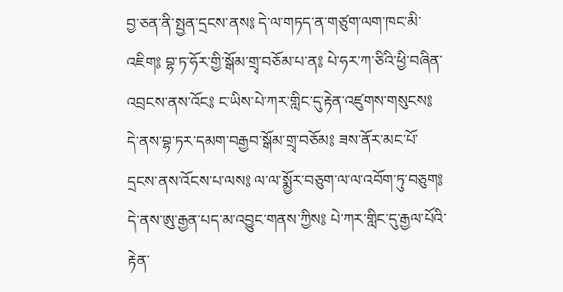བྱ་ཅན་ནི་སྤྱན་དྲངས་ནས༔ དེ་ལ་གཏད་ན་གཙུག་ལག་ཁང་མི་འཇིག༔ བྷ་ཏ་ཧོར་གྱི་སྒོམ་གྲྭ་བཅོམ་པ་ན༔ པེ་ཧར་ཀ་ཅིའི་ཕྱི་བཞིན་འབྲངས་ནས་འོང༔ ང་ཡིས་པེ་ཀར་གླིང་དུ་རྟེན་འཛུགས་གསུངས༔ དེ་ནས་བྷ་ཏར་དམག་བརྒྱབ་སྒོམ་གྲྭ་བཅོམ༔ ཟས་ནོར་མང་པོ་དྲངས་ནས་འོངས་པ་ལས༔ ལ་ལ་སྨྱོར་བཅུག་ལ་ལ་འབོག་ཏུ་བཅུག༔ དེ་ནས་ཨུ་རྒྱན་པད་མ་འབྱུང་གནས་ཀྱིས༔ པེ་ཀར་གླིང་དུ་རྒྱལ་པོའི་རྟེན་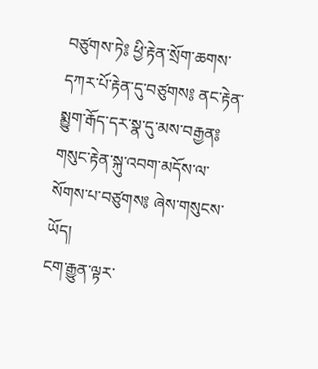བཙུགས་ཏེ༔ ཕྱི་རྟེན་སྲོག་ཆགས་དཀར་པོ་རྟེན་དུ་བཙུགས༔ ནང་རྟེན་སྨྱུག་རྒོད་དར་སྣ་དུ་མས་བརྒྱན༔ གསུང་རྟེན་སྐུ་འབག་མདོས་ལ་སོགས་པ་བཙུགས༔ ཞེས་གསུངས་ཡོད།
ངག་རྒྱུན་ལྟར་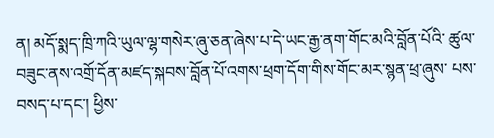ན། མདོ་སྨད་ཁྲི་ཀའི་ཡུལ་ལྷ་གསེར་ཞུ་ཅན་ཞེས་པ་དེ་ཡང་རྒྱ་ནག་གོང་མའི་བློན་པོའི་ ཚུལ་བཟུང་ནས་འགྲོ་དོན་མཛད་སྐབས་བློན་པོ་འགས་ཕྲག་དོག་གིས་གོང་མར་སྙན་ཕྲ་ཞུས་ པས་བསད་པ་དང་། ཕྱིས་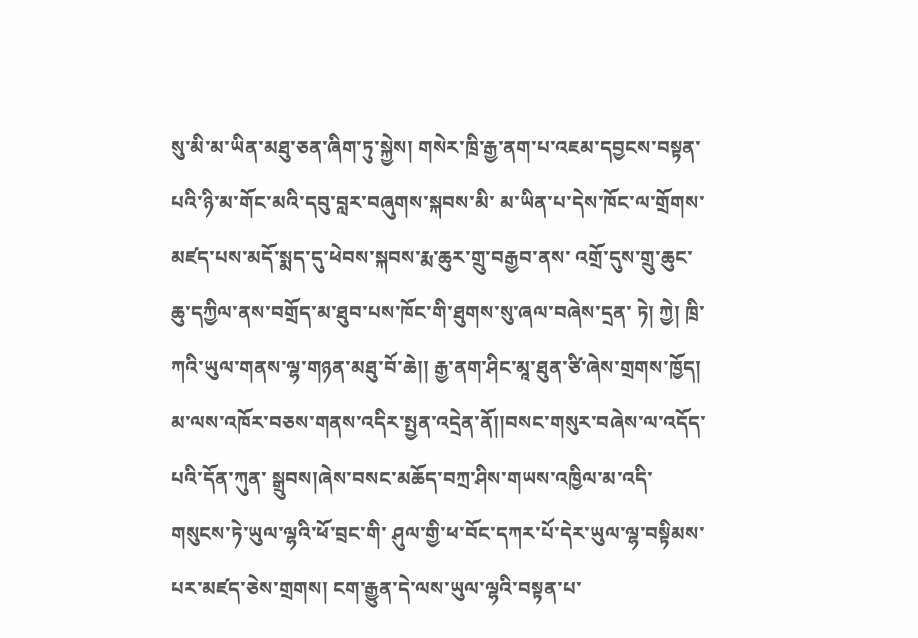སུ་མི་མ་ཡིན་མཐུ་ཅན་ཞིག་ཏུ་སྐྱེས། གསེར་ཁྲི་རྒྱ་ནག་པ་འཇམ་དབྱངས་བསྟན་པའི་ཉི་མ་གོང་མའི་དབུ་བླར་བཞུགས་སྐབས་མི་ མ་ཡིན་པ་དེས་ཁོང་ལ་གྲོགས་མཛད་པས་མདོ་སྨད་དུ་ཕེབས་སྐབས་རྨ་ཆུར་གྲུ་བརྒྱབ་ནས་ འགྲོ་དུས་གྲུ་ཆུང་ཆུ་དཀྱིལ་ནས་བགྲོད་མ་ཐུབ་པས་ཁོང་གི་ཐུགས་སུ་ཞལ་བཞེས་དྲན་ ཏེ། ཀྱེ། ཁྲི་ཀའི་ཡུལ་གནས་ལྷ་གཉན་མཐུ་བོ་ཆེ།། རྒྱ་ནག་ཤིང་མཱ་ཐུན་ཙི་ཞེས་གྲགས་ཁྱོད། མ་ལས་འཁོར་བཅས་གནས་འདིར་སྤྱན་འདྲེན་ནོ།།བསང་གསུར་བཞེས་ལ་འདོད་པའི་དོན་ཀུན་ སྒྲུབས།ཞེས་བསང་མཆོད་བཀྲ་ཤིས་གཡས་འཁྱིལ་མ་འདི་གསུངས་ཏེ་ཡུལ་ལྷའི་ཕོ་བྲང་གི་ ཤུལ་གྱི་ཕ་བོང་དཀར་པོ་དེར་ཡུལ་ལྷ་བསྟིམས་པར་མཛད་ཅེས་གྲགས། ངག་རྒྱུན་དེ་ལས་ཡུལ་ལྷའི་བསྟན་པ་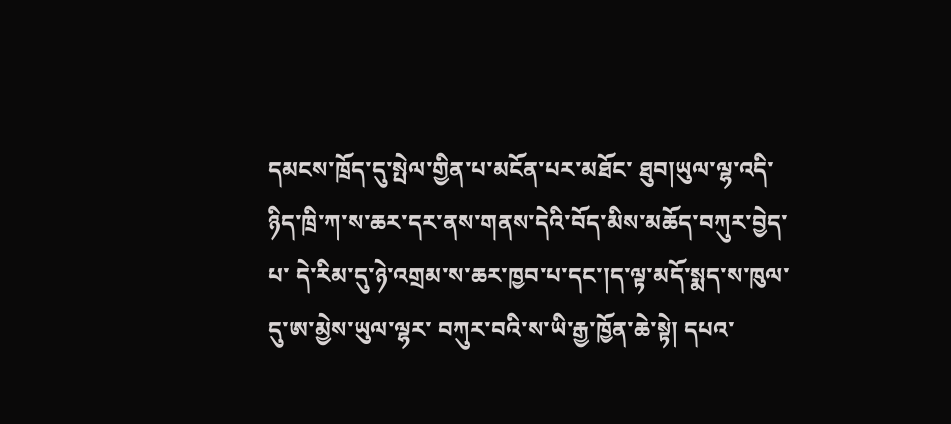དམངས་ཁྲོད་དུ་སྤེལ་གྱིན་པ་མངོན་པར་མཐོང་ ཐུབ།ཡུལ་ལྷ་འདི་ཉིད་ཁྲི་ཀ་ས་ཆར་དར་ནས་གནས་དེའི་བོད་མིས་མཆོད་བཀུར་བྱེད་པ་ དེ་རིམ་དུ་ཉེ་འགྲམ་ས་ཆར་ཁྱབ་པ་དང་།ད་ལྟ་མདོ་སྨད་ས་ཁུལ་དུ་ཨ་མྱེས་ཡུལ་ལྷར་ བཀུར་བའི་ས་ཡི་རྒྱ་ཁྱོན་ཆེ་སྟེ། དཔའ་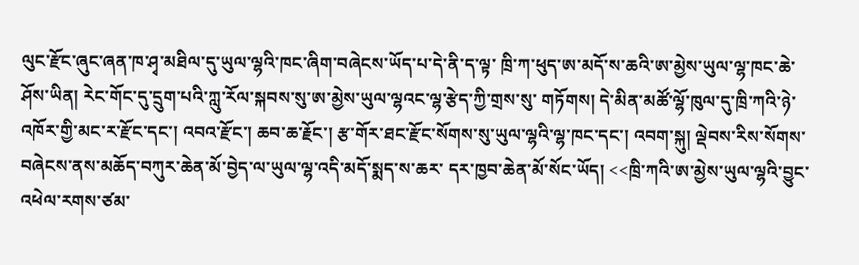ལུང་རྫོང་ཞུང་ཞན་ཁ་ཤྭ་མཐིལ་དུ་ཡུལ་ལྷའི་ཁང་ཞིག་བཞེངས་ཡོད་པ་དེ་ནི་ད་ལྟ་ ཁྲི་ཀ་ཕུད་ཨ་མདོ་ས་ཆའི་ཨ་མྱེས་ཡུལ་ལྷ་ཁང་ཆེ་ཤོས་ཡིན། རེང་གོང་དུ་དྲུག་པའི་ཀླུ་རོལ་སྐབས་སུ་ཨ་མྱེས་ཡུལ་ལྷའང་ལྷ་རྩེད་ཀྱི་གྲས་སུ་ གཏོགས། དེ་མིན་མཚོ་ལྷོ་ཁུལ་དུ་ཁྲི་ཀའི་ཉེ་འཁོར་གྱི་མང་ར་རྫོང་དང་། འབའ་རྫོང་། ཆབ་ཆ་རྗོང་། རྩ་གོར་ཐང་རྫོང་སོགས་སུ་ཡུལ་ལྷའི་ལྷ་ཁང་དང་། འབག་སྐུ། ལྡེབས་རིས་སོགས་བཞེངས་ནས་མཆོད་བཀུར་ཆེན་མོ་བྱེད་ལ་ཡུལ་ལྷ་འདི་མདོ་སྨད་ས་ཆར་ དར་ཁྱབ་ཆེན་མོ་སོང་ཡོད། <<ཁྲི་ཀའི་ཨ་མྱེས་ཡུལ་ལྷའི་བྱུང་འཕེལ་རགས་ཙམ་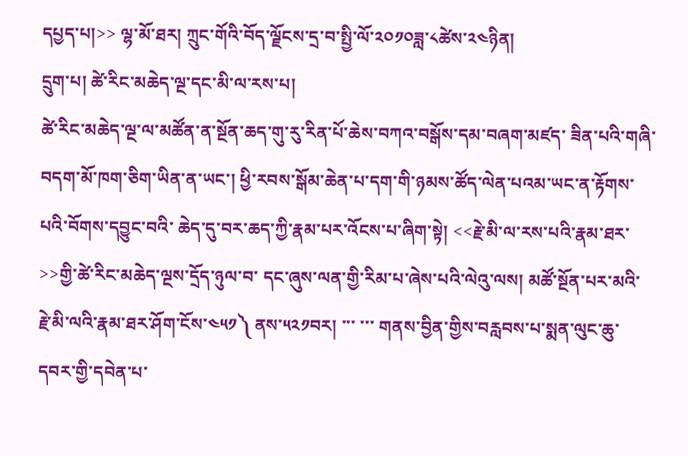དཔྱད་པ།>> ལྷ་མོ་ཐར། ཀྲུང་གོའི་བོད་ལྗོངས་དྲ་བ་སྤྱི་ལོ་༢༠༡༠ཟླ་༨ཚེས་༢༤ཉིན།
དྲུག་པ། ཚེ་རིང་མཆེད་ལྔ་དང་མི་ལ་རས་པ།
ཚེ་རིང་མཆེད་ལྔ་ལ་མཚོན་ན་སྔོན་ཆད་གུ་རུ་རིན་པོ་ཆེས་བཀའ་བསྒོས་དམ་བཞག་མཛད་ ཟིན་པའི་གཞི་བདག་མོ་ཁག་ཅིག་ཡིན་ན་ཡང་། ཕྱི་རབས་སྒོམ་ཆེན་པ་དག་གི་ཉམས་ཚོད་ལེན་པའམ་ཡང་ན་རྟོགས་པའི་བོགས་དབྱུང་བའི་ ཆེད་དུ་བར་ཆད་ཀྱི་རྣམ་པར་འོངས་པ་ཞིག་སྟེ། <<རྗེ་མི་ལ་རས་པའི་རྣམ་ཐར་>>གྱི་ཚེ་རིང་མཆེད་ལྔས་དྲོད་ཉུལ་བ་ དང་ཞུས་ལན་གྱི་རིམ་པ་ཞེས་པའི་ལེའུ་ལས། མཚོ་སྔོན་པར་མའི་རྗེ་མི་ལའི་རྣམ་ཐར་ཤོག་ངོས་༤༥༡༽ ནས་༥༢༡བར། ་་་ ་་་ གནས་བྱིན་གྱིས་བརླབས་པ་སྨན་ལུང་ཆུ་དབར་གྱི་དབེན་པ་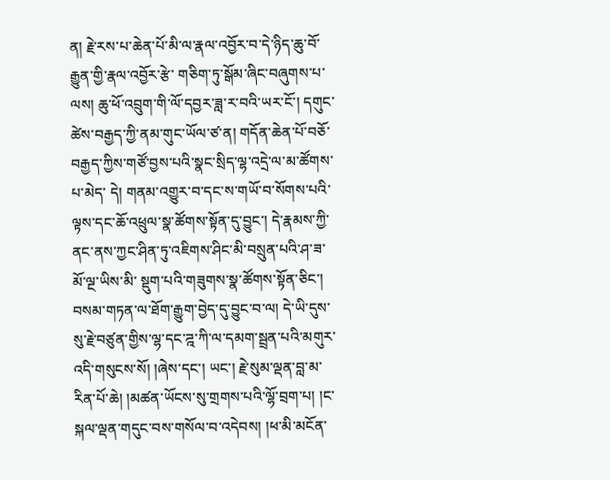ན། རྗེ་རས་པ་ཆེན་པོ་མི་ལ་རྣལ་འབྱོར་བ་དེ་ཉིད་ཆུ་བོ་རྒྱུན་གྱི་རྣལ་འབྱོར་རྩེ་ གཅིག་ཏུ་སྒོམ་ཞིང་བཞུགས་པ་ལས། ཆུ་ཕོ་འབྲུག་གི་ལོ་དབྱར་ཟླ་ར་བའི་ཡར་ངོ་། དགུང་ཚེས་བརྒྱད་ཀྱི་ནམ་གུང་ཡོལ་ཙ་ན། གདོན་ཆེན་པོ་བཅོ་བརྒྱད་ཀྱིས་གཙོ་བྱས་པའི་སྣང་སྲིད་ལྷ་འདྲེ་ལ་མ་ཚོགས་པ་མེད་ དེ། གནམ་འགྱུར་བ་དང་ས་གཡོ་བ་སོགས་པའི་ལྟས་དང་ཆོ་འཕྲུལ་སྣ་ཚོགས་སྟོན་དུ་བྱུང་། དེ་རྣམས་ཀྱི་ནང་ནས་ཀྱང་ཤིན་ཏུ་འཇིགས་ཤིང་མི་བསྲུན་པའི་ཤ་ཟ་མོ་ལྔ་ཡིས་མི་ སྡུག་པའི་གཟུགས་སྣ་ཚོགས་སྟོན་ཅིང་། བསམ་གཏན་ལ་ཐོག་རྒྱུག་བྱེད་དུ་བྱུང་བ་ལ། དེ་ཡི་དུས་སུ་རྗེ་བཙུན་གྱིས་ལྷ་དང་ཌྰ་ཀི་ལ་དམག་སྦྲན་པའི་མགུར་འདི་གསུངས་སོ། །ཞེས་དང་། ཡང་། རྗེ་སུམ་ལྡན་བླ་མ་རིན་པོ་ཆེ། །མཚན་ཡོངས་སུ་གྲགས་པའི་ལྷོ་བྲག་པ། །ང་སྐལ་ལྡན་གདུང་བས་གསོལ་བ་འདེབས། །ཕ་མི་མངོན་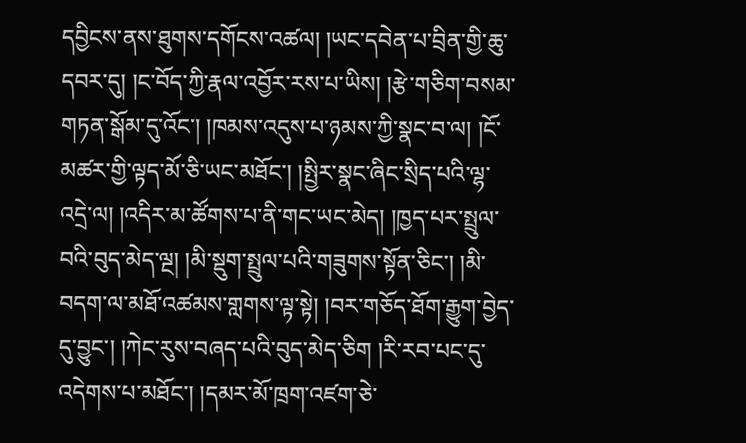དབྱིངས་ནས་ཐུགས་དགོངས་འཚལ། །ཡང་དབེན་པ་བྲིན་གྱི་ཆུ་དབར་དུ། །ང་བོད་ཀྱི་རྣལ་འབྱོར་རས་པ་ཡིས། །རྩེ་གཅིག་བསམ་གཏན་སྒོམ་དུ་འོང་། །ཁམས་འདུས་པ་ཉམས་ཀྱི་སྣང་བ་ལ། །ངོ་མཚར་གྱི་ལྟད་མོ་ཅི་ཡང་མཐོང་། །སྤྱིར་སྣང་ཞིང་སྲིད་པའི་ལྷ་འདྲེ་ལ། །འདིར་མ་ཚོགས་པ་ནི་གང་ཡང་མེད། །ཁྱད་པར་སྤྲུལ་བའི་བུད་མེད་ལྔ། །མི་སྡུག་སྤྲུལ་པའི་གཟུགས་སྟོན་ཅིང་། །མི་བདག་ལ་མཐོ་འཚམས་གླགས་ལྟ་སྟེ། །བར་གཅོད་ཐོག་རྒྱུག་བྱེད་དུ་བྱུང་། །ཀེང་རུས་བཞད་པའི་བུད་མེད་ཅིག །རི་རབ་པང་དུ་འདེགས་པ་མཐོང་། །དམར་མོ་ཁྲག་འཛག་ཅེ་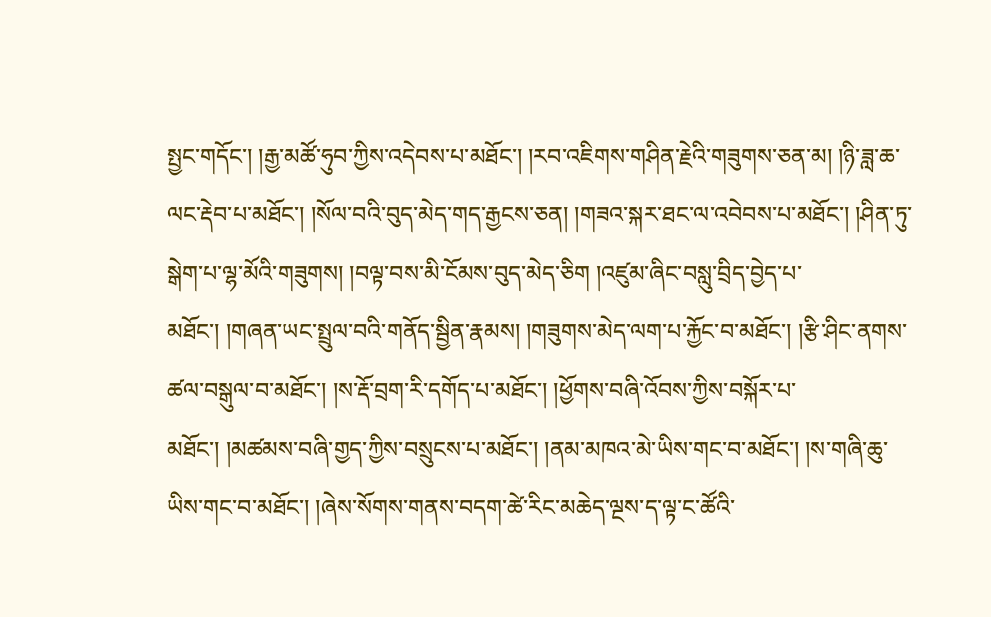སྤྱང་གདོང་། །རྒྱ་མཚོ་ཧུབ་ཀྱིས་འདེབས་པ་མཐོང་། །རབ་འཇིགས་གཤིན་རྗེའི་གཟུགས་ཅན་མ། །ཉི་ཟླ་ཆ་ལང་རྡེབ་པ་མཐོང་། །སོལ་བའི་བུད་མེད་གད་རྒྱངས་ཅན། །གཟའ་སྐར་ཐང་ལ་འབེབས་པ་མཐོང་། །ཤིན་ཏུ་སྒེག་པ་ལྷ་མོའི་གཟུགས། །བལྟ་བས་མི་ངོམས་བུད་མེད་ཅིག །འཛུམ་ཞིང་བསླུ་བྲིད་བྱེད་པ་མཐོང་། །གཞན་ཡང་སྤྲུལ་བའི་གནོད་སྦྱིན་རྣམས། །གཟུགས་མེད་ལག་པ་རྐྱོང་བ་མཐོང་། །རྩི་ཤིང་ནགས་ཚལ་བསྒུལ་བ་མཐོང་། །ས་རྡོ་བྲག་རི་དགོད་པ་མཐོང་། །ཕྱོགས་བཞི་འོབས་ཀྱིས་བསྐོར་པ་མཐོང་། །མཚམས་བཞི་གྱད་ཀྱིས་བསྲུངས་པ་མཐོང་། །ནམ་མཁའ་མེ་ཡིས་གང་བ་མཐོང་། །ས་གཞི་ཆུ་ཡིས་གང་བ་མཐོང་། །ཞེས་སོགས་གནས་བདག་ཚེ་རིང་མཆེད་ལྔས་ད་ལྟ་ང་ཚོའི་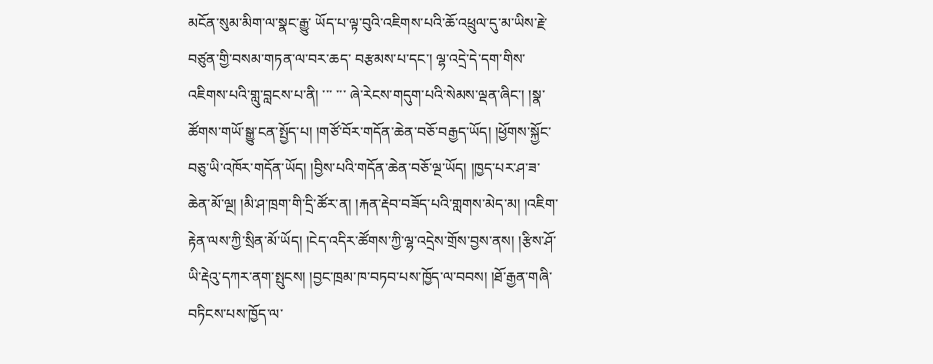མངོན་སུམ་མིག་ལ་སྣང་རྒྱུ་ ཡོད་པ་ལྟ་བུའི་འཇིགས་པའི་ཆོ་འཕྲུལ་དུ་མ་ཡིས་རྗེ་བཙུན་གྱི་བསམ་གཏན་ལ་བར་ཆད་ བརྩམས་པ་དང་། ལྷ་འདྲེ་དེ་དག་གིས་འཇིགས་པའི་གླུ་བླངས་པ་ནི། ་་་ ་་་ ཞེ་རེངས་གདུག་པའི་སེམས་ལྡན་ཞིང་། །སྣ་ཚོགས་གཡོ་སྒྱུ་ངན་སྤྱོད་པ། །གཙོ་བོར་གདོན་ཆེན་བཅོ་བརྒྱད་ཡོད། །ཕྱོགས་སྐྱོང་བཅུ་ཡི་འཁོར་གདོན་ཡོད། །བྱིས་པའི་གདོན་ཆེན་བཅོ་ལྔ་ཡོད། །ཁྱད་པར་ཤ་ཟ་ཆེན་མོ་ལྔ། །མི་ཤ་ཁྲག་གི་དྲི་ཚོར་ན། །རྐན་རྡེབ་བཟོད་པའི་གླགས་མེད་མ། །འཇིག་རྟེན་ལས་ཀྱི་སྲིན་མོ་ཡོད། །ངེད་འདིར་ཚོགས་ཀྱི་ལྷ་འདྲེས་གྲོས་བྱས་ནས། །རྩིས་ཤོ་ཡི་རྡེའུ་དཀར་ནག་སྤུངས། །བྱང་ཁྲམ་ཁ་བཏབ་པས་ཁྱོད་ལ་བབས། །ཐོ་རྒྱན་གཞི་བཏིངས་པས་ཁྱོད་ལ་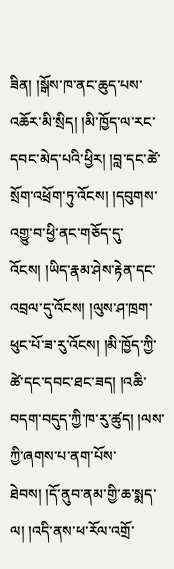ཟིན། །སྒོས་ཁ་ནང་ཆུད་པས་འཆོར་མི་སྲིད། །མི་ཁྱོད་ལ་རང་དབང་མེད་པའི་ཕྱིར། །བླ་དང་ཚེ་སྲོག་འཕྲོག་ཏུ་འོངས། །དབུགས་འགྱུ་བ་ཕྱི་ནང་གཅོད་དུ་འོངས། །ཡིད་རྣམ་ཤེས་རྟེན་དང་འབྲལ་དུ་འོངས། །ལུས་ཤ་ཁྲག་ཕུང་པོ་ཟ་རུ་འོངས། །མི་ཁྱོད་ཀྱི་ཚེ་དང་དབང་ཐང་ཟད། །འཆི་བདག་བདུད་ཀྱི་ཁ་རུ་ཚུད། །ལས་ཀྱི་ཞགས་པ་ནག་པོས་ཐེབས། །དོ་ནུབ་ནམ་གྱི་ཆ་སྨད་ལ། །འདི་ནས་ཕ་རོལ་འགྲོ་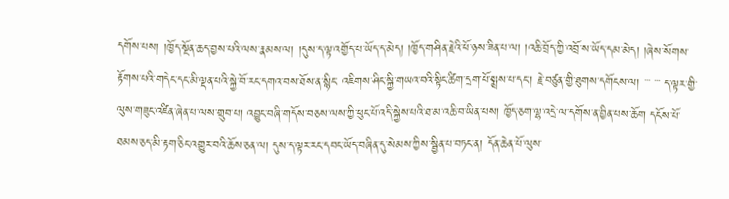དགོས་པས། །ཁྱོད་སྔོན་ཆད་བྱས་པའི་ལས་རྣམས་ལ། །དུས་ད་ལྟ་འགྱོད་པ་ཡོད་ད་མེད། །ཁྱོད་གཤིན་རྗེའི་ཕོ་ཉས་ཟིན་པ་ལ། །འཆི་བྲོད་ཀྱི་འབྲོ་ས་ཡོད་དམ་མེད། །ཞེས་སོགས་རྟོགས་པའི་གདེང་དང་མི་ལྡན་པའི་སྐྱེ་བོ་རང་དགའ་བས་ཐོས་ན་སྙིང་ འཇིགས་ཤིང་སྐྱི་གཡའ་བའི་སྟིང་ཚིག་དྲག་པོ་སྨྲས་པ་དང་། རྗེ་བཙུན་གྱི་ཐུགས་དགོངས་ལ། ་་་ ་་་ ད་ལྟར་གྱི་ལུས་གཟུང་འཛིན་ཞེན་པ་ལས་གྲུབ་པ། འབྱུང་བཞི་གདོས་བཅས་ལས་ཀྱི་ཕུང་པོ་འདི་སྐྱེས་པའི་ཐ་མ་འཆི་བ་ཡིན་པས། ཁྱོད་ཅག་ལྷ་འདྲེ་ལ་དགོས་ན་བྱིན་པས་ཆོག དངོས་པོ་ཐམས་ཅད་མི་རྟག་ཅིང་འགྱུར་བའི་ཆོས་ཅན་ལ། དུས་ད་ལྟར་རང་དབང་ཡོད་བཞིན་དུ་སེམས་ཀྱིས་སྦྱིན་པ་བཏང་ན། དོན་ཆེན་པོ་ལུས་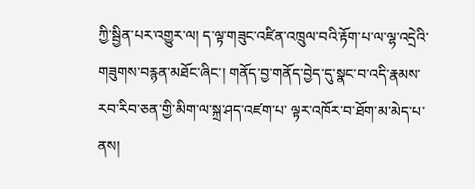ཀྱི་སྦྱིན་པར་འགྱུར་ལ། ད་ལྟ་གཟུང་འཛིན་འཁྲུལ་བའི་རྟོག་པ་ལ་ལྷ་འདྲེའི་གཟུགས་བརྙན་མཐོང་ཞིང་། གནོད་བྱ་གནོད་བྱེད་དུ་སྣང་བ་འདི་རྣམས་རབ་རིབ་ཅན་གྱི་མིག་ལ་སྐྲ་ཤད་འཛག་པ་ ལྟར་འཁོར་བ་ཐོག་མ་མེད་པ་ནས།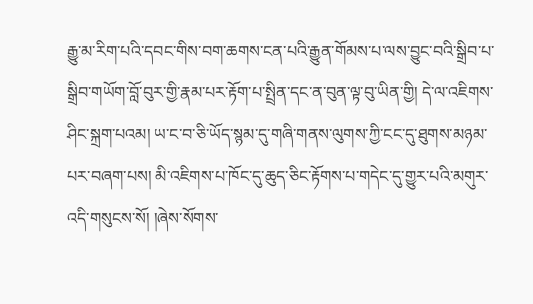རྒྱུ་མ་རིག་པའི་དབང་གིས་བག་ཆགས་ངན་པའི་རྒྱུན་གོམས་པ་ལས་བྱུང་བའི་སྒྲིབ་པ་ སྒྲིབ་གཡོག་བློ་བུར་གྱི་རྣམ་པར་རྟོག་པ་སྤྲིན་དང་ན་བུན་ལྟ་བུ་ཡིན་གྱི། དེ་ལ་འཇིགས་ཤིང་སྐྲག་པའམ། ཡ་ང་བ་ཅི་ཡོད་སྙམ་དུ་གཞི་གནས་ལུགས་ཀྱི་ངང་དུ་ཐུགས་མཉམ་པར་བཞག་པས། མི་འཇིགས་པ་ཁོང་དུ་ཆུད་ཅིང་རྟོགས་པ་གདེང་དུ་གྱུར་པའི་མགུར་འདི་གསུངས་སོ། །ཞེས་སོགས་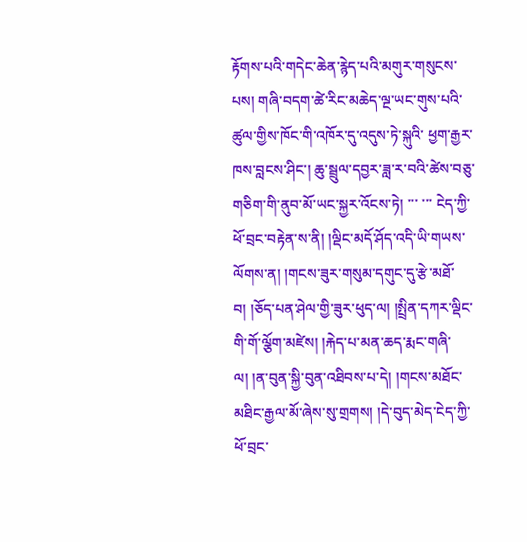རྟོགས་པའི་གདེང་ཆེན་རྙེད་པའི་མགུར་གསུངས་པས། གཞི་བདག་ཚེ་རིང་མཆེད་ལྔ་ཡང་གུས་པའི་ཚུལ་གྱིས་ཁོང་གི་འཁོར་དུ་འདུས་ཏེ་སྐུའི་ ཕྱག་རྒྱར་ཁས་བླངས་ཤིང་། ཆུ་སྦྲུལ་དབྱར་ཟླ་ར་བའི་ཚེས་བཅུ་གཅིག་གི་ནུབ་མོ་ཡང་སྐྱར་འོངས་ཏེ། ་་་ ་་་ ངེད་ཀྱི་ཕོ་བྲང་བརྟེན་ས་ནི། །ལྡིང་མདོ་ཤོད་འདི་ཡི་གཡས་ལོགས་ན། །གངས་ཟུར་གསུམ་དགུང་དུ་རྩེ་མཐོ་བ། །ཅོད་པན་ཤེལ་གྱི་ཟུར་ཕུད་ལ། །སྤྲིན་དཀར་ལྡིང་གི་གོ་ལྕོག་མཛེས། །རྐེད་པ་མན་ཆད་རྨང་གཞི་ལ། །ན་བུན་སྐྱི་བུན་འཐིབས་པ་དེ། །གངས་མཐོང་མཐིང་རྒྱལ་མོ་ཞེས་སུ་གྲགས། །དེ་བུད་མེད་ངེད་ཀྱི་ཕོ་བྲང་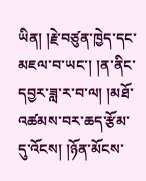ཡིན། །རྗེ་བཙུན་ཁྱེད་དང་མཇལ་བ་ཡང་། །ན་ནིང་དབྱར་ཟླ་ར་བ་ལ། །མཐོ་འཚམས་བར་ཆད་རྩོམ་དུ་འོངས། །ཉོན་མོངས་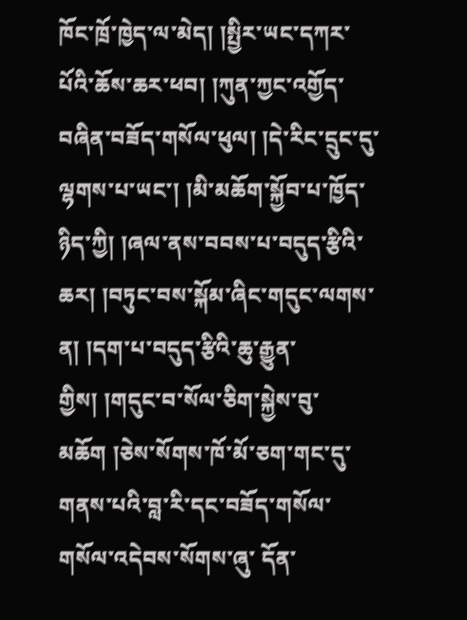ཁོང་ཁྲོ་ཁྱེད་ལ་མེད། །སྤྱིར་ཡང་དཀར་པོའི་ཆོས་ཆར་ཕབ། །ཀུན་ཀྱང་འགྱོད་བཞིན་བཟོད་གསོལ་ཕུལ། །དེ་རིང་དྲུང་དུ་ལྷགས་པ་ཡང་། །མི་མཆོག་སྐྱོབ་པ་ཁྱོད་ཉིད་ཀྱི། །ཞལ་ནས་བབས་པ་བདུད་རྩིའི་ཆར། །བཏུང་བས་སྐོམ་ཞིང་གདུང་ལགས་ན། །དག་པ་བདུད་རྩིའི་ཆུ་རྒྱུན་གྱིས། །གདུང་བ་སོལ་ཅིག་སྐྱེས་བུ་མཆོག །ཅེས་སོགས་ཁོ་མོ་ཅག་གང་དུ་གནས་པའི་བླ་རི་དང་བཟོད་གསོལ་གསོལ་འདེབས་སོགས་ཞུ་ དོན་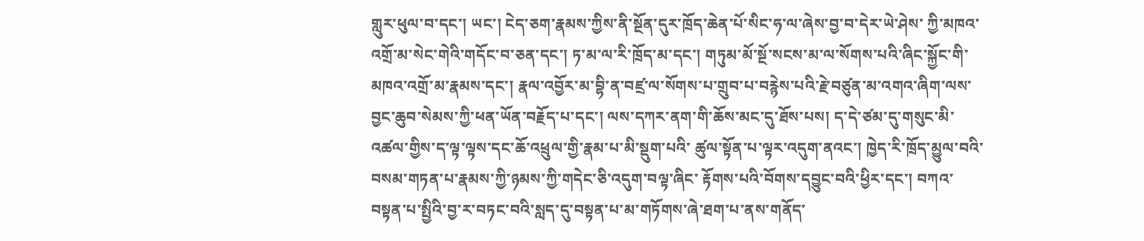གླུར་ཕུལ་བ་དང་། ཡང་། ངེད་ཅག་རྣམས་ཀྱིས་ནི་སྔོན་དུར་ཁྲོད་ཆེན་པོ་སིང་ཧ་ལ་ཞེས་བྱ་བ་དེར་ཡེ་ཤེས་ ཀྱི་མཁའ་འགྲོ་མ་སེང་གེའི་གདོང་བ་ཅན་དང་། ཏ་མ་ལ་རི་ཁྲོད་མ་དང་། གཏུམ་མོ་སྔོ་སངས་མ་ལ་སོགས་པའི་ཞིང་སྐྱོང་གི་མཁའ་འགྲོ་མ་རྣམས་དང་། རྣལ་འབྱོར་མ་བྷི་ན་བཛྲ་ལ་སོགས་པ་གྲུབ་པ་བརྙེས་པའི་རྗེ་བཙུན་མ་འགའ་ཞིག་ལས་ བྱང་ཆུབ་སེམས་ཀྱི་ཕན་ཡོན་བརྗོད་པ་དང་། ལས་དཀར་ནག་གི་ཆོས་མང་དུ་ཐོས་པས། ད་དེ་ཙམ་དུ་གསུང་མི་འཚལ་གྱིས་ད་ལྟ་ལྟས་དང་ཆོ་འཕྲུལ་གྱི་རྣམ་པ་མི་སྡུག་པའི་ ཚུལ་སྟོན་པ་ལྟར་འདུག་ནའང་། ཁྱེད་རི་ཁྲོད་མྱུལ་བའི་བསམ་གཏན་པ་རྣམས་ཀྱི་ཉམས་ཀྱི་གདེང་ཅི་འདུག་བལྟ་ཞིང་ རྟོགས་པའི་བོགས་དབྱུང་བའི་ཕྱིར་དང་། བཀའ་བསྟན་པ་སྤྱིའི་བྱ་ར་བཏང་བའི་སླད་དུ་བསྟན་པ་མ་གཏོགས་ཞེ་ཐག་པ་ནས་གནོད་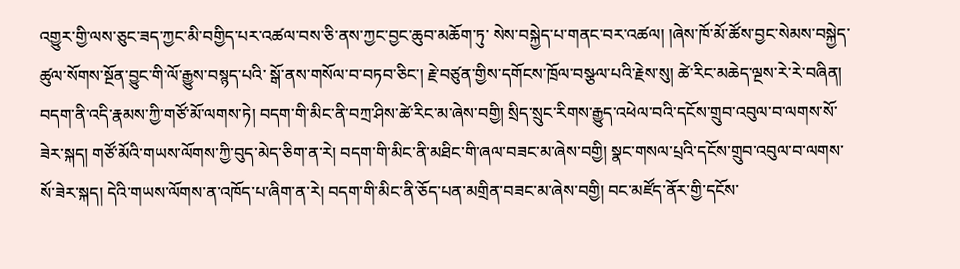འགྱུར་གྱི་ལས་ཅུང་ཟད་ཀྱང་མི་བགྱིད་པར་འཚལ་བས་ཅི་ནས་ཀྱང་བྱང་ཆུབ་མཆོག་ཏུ་ སེས་བསྐྱེད་པ་གནང་བར་འཚལ། །ཞེས་ཁོ་མོ་ཚོས་བྱང་སེམས་བསྐྱེད་ཚུལ་སོགས་སྔོན་བྱུང་གི་ལོ་རྒྱུས་བསྙད་པའི་ སྒོ་ནས་གསོལ་བ་བཏབ་ཅིང་། རྗེ་བཙུན་གྱིས་དགོངས་ཁྲོལ་བསྩལ་པའི་རྗེས་སུ། ཚེ་རིང་མཆེད་ལྔས་རེ་རེ་བཞིན། བདག་ནི་འདི་རྣམས་ཀྱི་གཙོ་མོ་ལགས་ཏེ། བདག་གི་མིང་ནི་བཀྲ་ཤིས་ཚེ་རིང་མ་ཞེས་བགྱི། སྲིད་སྲུང་རིགས་རྒྱུད་འཕེལ་བའི་དངོས་གྲུབ་འབུལ་བ་ལགས་སོ་ཟེར་སྐད། གཙོ་མོའི་གཡས་ལོགས་ཀྱི་བུད་མེད་ཅིག་ན་རེ། བདག་གི་མིང་ནི་མཐིང་གི་ཞལ་བཟང་མ་ཞེས་བགྱི། སྣང་གསལ་པྲའི་དངོས་གྲུབ་འབུལ་བ་ལགས་སོ་ཟེར་སྐད། དེའི་གཡས་ལོགས་ན་འཁོད་པ་ཞིག་ན་རེ། བདག་གི་མིང་ནི་ཅོད་པན་མགྲིན་བཟང་མ་ཞེས་བགྱི། བང་མཛོད་ནོར་གྱི་དངོས་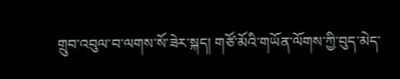གྲུབ་འབུལ་བ་ལགས་སོ་ཟེར་སྐད། གཙོ་མོའི་གཡོན་ལོགས་ཀྱི་བུད་མེད་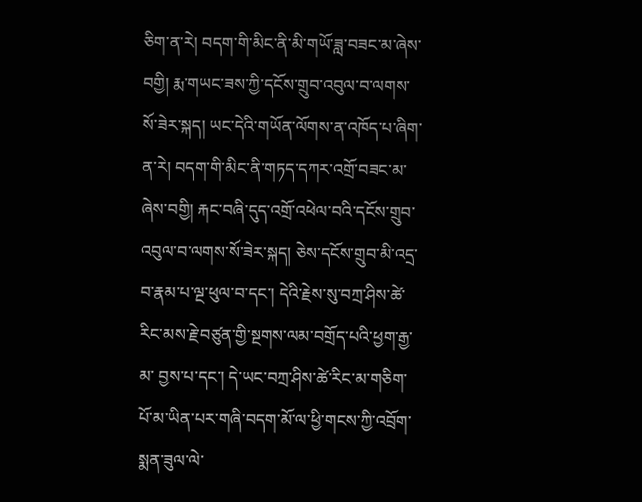ཅིག་ན་རེ། བདག་གི་མིང་ནི་མི་གཡོ་ཟླ་བཟང་མ་ཞེས་བགྱི། རྨ་གཡང་ཟས་ཀྱི་དངོས་གྲུབ་འབུལ་བ་ལགས་སོ་ཟེར་སྐད། ཡང་དེའི་གཡོན་ལོགས་ན་འཁོད་པ་ཞིག་ན་རེ། བདག་གི་མིང་ནི་གཏད་དཀར་འགྲོ་བཟང་མ་ཞེས་བགྱི། རྐང་བཞི་དུད་འགྲོ་འཕེལ་བའི་དངོས་གྲུབ་འབུལ་བ་ལགས་སོ་ཟེར་སྐད། ཅེས་དངོས་གྲུབ་མི་འདྲ་བ་རྣམ་པ་ལྔ་ཕུལ་བ་དང་། དེའི་རྗེས་སུ་བཀྲ་ཤིས་ཚེ་རིང་མས་རྗེ་བཙུན་གྱི་སྔགས་ལམ་བགྲོད་པའི་ཕྱག་རྒྱ་མ་ བྱས་པ་དང་། དེ་ཡང་བཀྲ་ཤིས་ཚེ་རིང་མ་གཅིག་པོ་མ་ཡིན་པར་གཞི་བདག་མོ་ལ་ཕྱི་གངས་ཀྱི་འབྲོག་ སྨན་ཟུལ་ལེ་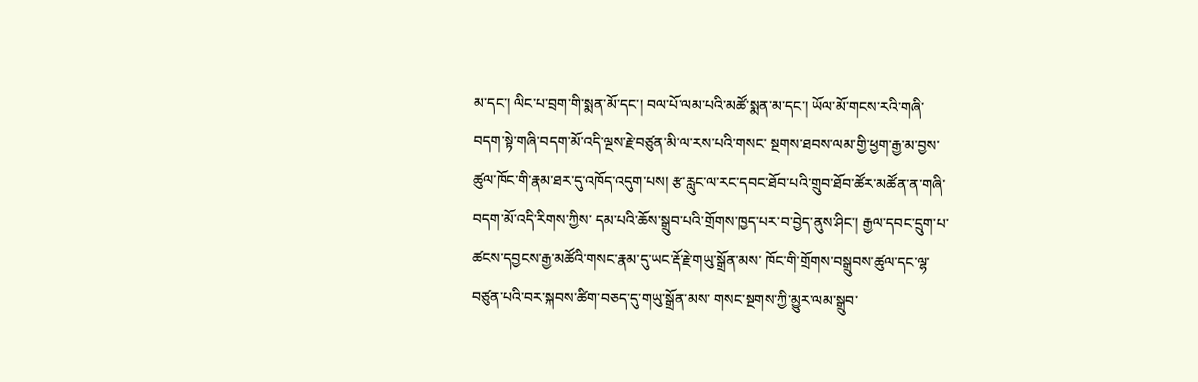མ་དང་། ལིང་པ་བྲག་གི་སྨན་མོ་དང་། བལ་པོ་ལམ་པའི་མཚོ་སྨན་མ་དང་། ཡོལ་མོ་གངས་རའི་གཞི་བདག་སྟེ་གཞི་བདག་མོ་འདི་ལྔས་རྗེ་བཙུན་མི་ལ་རས་པའི་གསང་ སྔགས་ཐབས་ལམ་གྱི་ཕྱག་རྒྱ་མ་བྱས་ཚུལ་ཁོང་གི་རྣམ་ཐར་དུ་འཁོད་འདུག་པས། རྩ་རླུང་ལ་རང་དབང་ཐོབ་པའི་གྲུབ་ཐོབ་ཚོར་མཚོན་ན་གཞི་བདག་མོ་འདི་རིགས་ཀྱིས་ དམ་པའི་ཆོས་སྒྲུབ་པའི་གྲོགས་ཁྱད་པར་བ་བྱེད་ནུས་ཤིང་། རྒྱལ་དབང་དྲུག་པ་ཚངས་དབྱངས་རྒྱ་མཚོའི་གསང་རྣམ་དུ་ཡང་རྡོ་རྗེ་གཡུ་སྒྲོན་མས་ ཁོང་གི་གྲོགས་བསྒྲུབས་ཚུལ་དང་ལྷ་བཙུན་པའི་བར་སྐབས་ཚིག་བཅད་དུ་གཡུ་སྒྲོན་མས་ གསང་སྔགས་ཀྱི་མྱུར་ལམ་སྒྲུབ་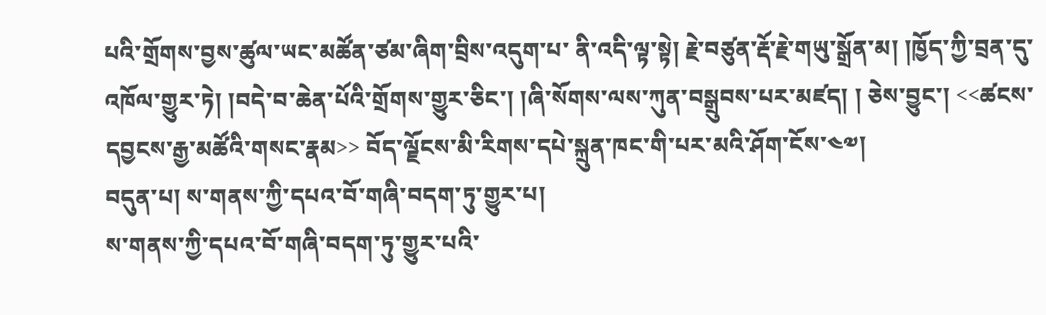པའི་གྲོགས་བྱས་ཚུལ་ཡང་མཚོན་ཙམ་ཞིག་བྲིས་འདུག་པ་ ནི་འདི་ལྟ་སྟེ། རྗེ་བཙུན་རྡོ་རྗེ་གཡུ་སྒྲོན་མ། །ཁྱོད་ཀྱི་བྲན་དུ་འཁོལ་གྱུར་ཏེ། །བདེ་བ་ཆེན་པོའི་གྲོགས་གྱུར་ཅིང་། །ཞི་སོགས་ལས་ཀུན་བསྒྲུབས་པར་མཛད། ། ཅེས་བྱུང་། <<ཚངས་དབྱངས་རྒྱ་མཚོའི་གསང་རྣམ>> བོད་ལྗོངས་མི་རིགས་དཔེ་སྐྲུན་ཁང་གི་པར་མའི་ཤོག་ངོས་༤༧།
བདུན་པ། ས་གནས་ཀྱི་དཔའ་བོ་གཞི་བདག་ཏུ་གྱུར་པ།
ས་གནས་ཀྱི་དཔའ་བོ་གཞི་བདག་ཏུ་གྱུར་པའི་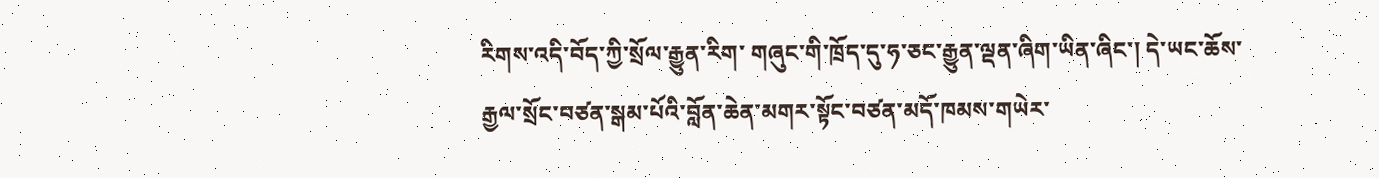རིགས་འདི་བོད་ཀྱི་སྲོལ་རྒྱུན་རིག་ གཞུང་གི་ཁྲོད་དུ་ཧ་ཅང་རྒྱུན་ལྡན་ཞིག་ཡིན་ཞིང་། དེ་ཡང་ཆོས་རྒྱལ་སྲོང་བཙན་སྒམ་པོའི་བློན་ཆེན་མགར་སྟོང་བཙན་མདོ་ཁམས་གཡེར་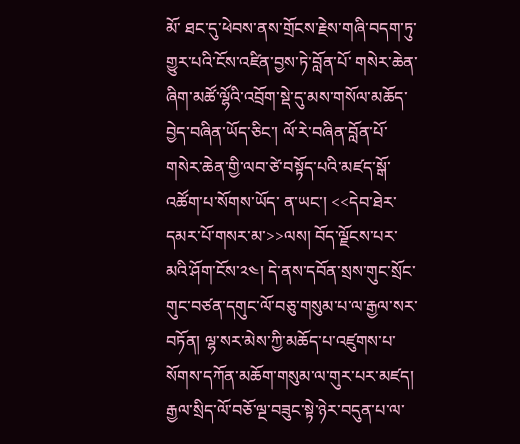མོ་ ཐང་དུ་ཕེབས་ནས་གྲོངས་རྗེས་གཞི་བདག་ཏུ་གྱུར་པའི་ངོས་འཛིན་བྱས་ཏེ་བློན་པོ་ གསེར་ཆེན་ཞིག་མཚོ་ལྷོའི་འབྲོག་སྡེ་དུ་མས་གསོལ་མཆོད་བྱེད་བཞིན་ཡོད་ཅིང་། ལོ་རེ་བཞིན་བློན་པོ་གསེར་ཆེན་གྱི་ལབ་ཙེ་བསྟོད་པའི་མཛད་སྒོ་འཚོག་པ་སོགས་ཡོད་ ན་ཡང་། <<དེབ་ཐེར་དམར་པོ་གསར་མ་>>ལས། བོད་ལྗོངས་པར་མའི་ཤོག་ངོས་༢༤། དེ་ནས་དབོན་སྲས་གུང་སྲོང་གུང་བཙན་དགུང་ལོ་བཅུ་གསུམ་པ་ལ་རྒྱལ་སར་བཏོན། ལྷ་སར་མེས་ཀྱི་མཆོད་པ་འཛུགས་པ་སོགས་དཀོན་མཆོག་གསུམ་ལ་གུར་པར་མཛད། རྒྱལ་སྲིད་ལོ་བཅོ་ལྔ་བཟུང་སྟེ་ཉེར་བདུན་པ་ལ་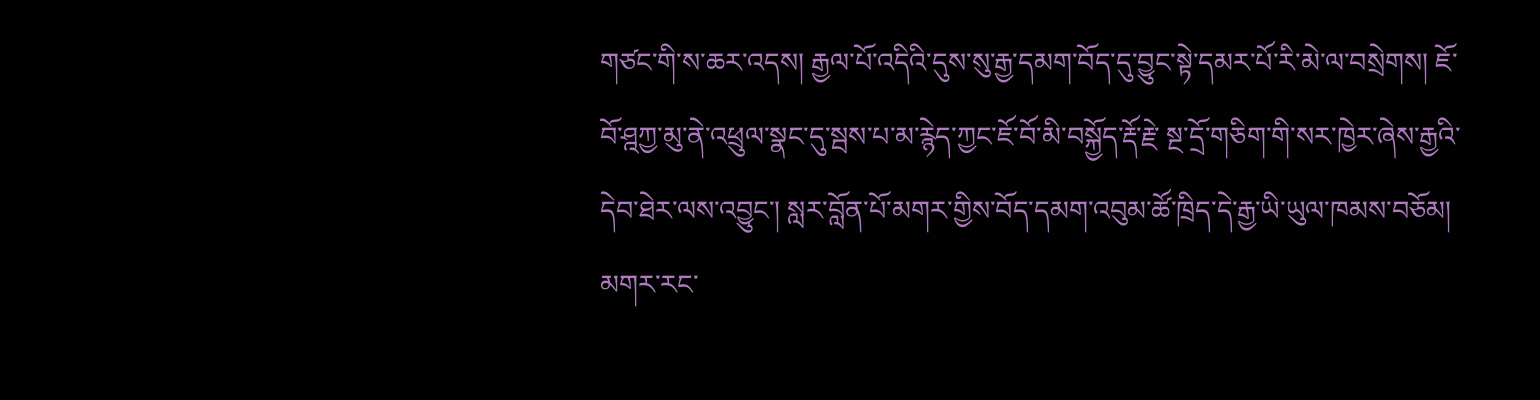གཙང་གི་ས་ཆར་འདས། རྒྱལ་པོ་འདིའི་དུས་སུ་རྒྱ་དམག་བོད་དུ་བྱུང་སྟེ་དམར་པོ་རི་མེ་ལ་བསྲེགས། ཇོ་བོ་ཤྰཀྱ་མུ་ནེ་འཕྲུལ་སྣང་དུ་སྦས་པ་མ་རྙེད་ཀྱང་ཇོ་བོ་མི་བསྐྱོད་རྡོ་རྗེ་ སྔ་དྲོ་གཅིག་གི་སར་ཁྱེར་ཞེས་རྒྱའི་དེབ་ཐེར་ལས་འབྱུང་། སླར་བློན་པོ་མགར་གྱིས་བོད་དམག་འབུམ་ཚོ་ཁྲིད་དེ་རྒྱ་ཡི་ཡུལ་ཁམས་བཅོམ། མགར་རང་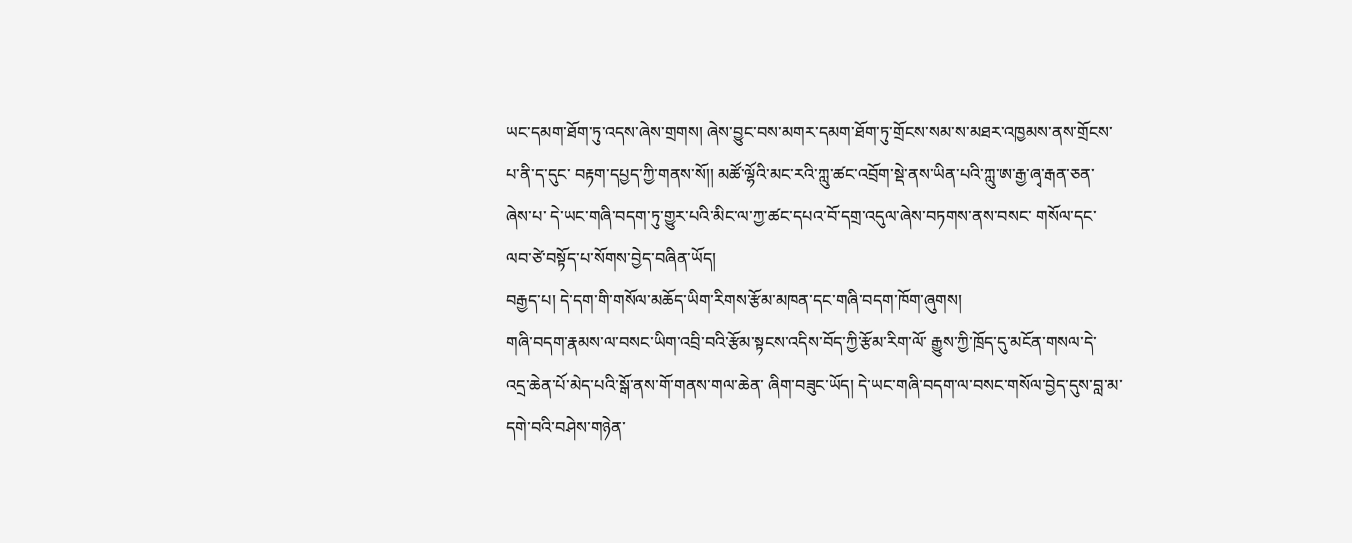ཡང་དམག་ཐོག་ཏུ་འདས་ཞེས་གྲགས། ཞེས་བྱུང་བས་མགར་དམག་ཐོག་ཏུ་གྲོངས་སམ་ས་མཐར་འཁྱམས་ནས་གྲོངས་པ་ནི་ད་དུང་ བརྟག་དཔྱད་ཀྱི་གནས་སོ།། མཚོ་ལྷོའི་མང་རའི་ཀླུ་ཚང་འབྲོག་སྡེ་ནས་ཡིན་པའི་ཀླུ་ཨ་རྒྱ་ཞྭ་རྒན་ཅན་ཞེས་པ་ དེ་ཡང་གཞི་བདག་ཏུ་གྱུར་པའི་མིང་ལ་ཀྱ་ཚང་དཔའ་བོ་དགྲ་འདུལ་ཞེས་བཏགས་ནས་བསང་ གསོལ་དང་ལབ་ཙེ་བསྟོད་པ་སོགས་བྱེད་བཞིན་ཡོད།
བརྒྱད་པ། དེ་དག་གི་གསོལ་མཆོད་ཡིག་རིགས་རྩོམ་མཁན་དང་གཞི་བདག་ཁོག་ཞུགས།
གཞི་བདག་རྣམས་ལ་བསང་ཡིག་འབྲི་བའི་རྩོམ་སྟངས་འདིས་བོད་ཀྱི་རྩོམ་རིག་ལོ་ རྒྱུས་ཀྱི་ཁྲོད་དུ་མངོན་གསལ་དེ་འདྲ་ཆེན་པོ་མེད་པའི་སྒོ་ནས་གོ་གནས་གལ་ཆེན་ ཞིག་བཟུང་ཡོད། དེ་ཡང་གཞི་བདག་ལ་བསང་གསོལ་བྱེད་དུས་བླ་མ་དགེ་བའི་བཤེས་གཉེན་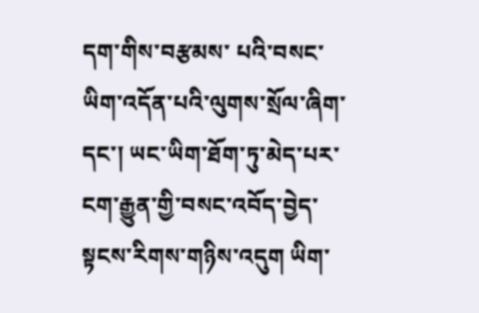དག་གིས་བརྩམས་ པའི་བསང་ཡིག་འདོན་པའི་ལུགས་སྲོལ་ཞིག་དང་། ཡང་ཡིག་ཐོག་ཏུ་མེད་པར་ངག་རྒྱུན་གྱི་བསང་འབོད་བྱེད་སྟངས་རིགས་གཉིས་འདུག ཡིག་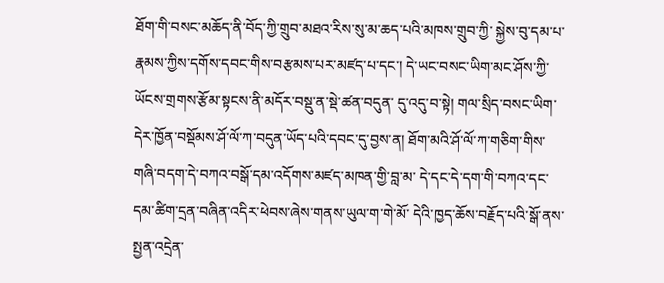ཐོག་གི་བསང་མཆོད་ནི་བོད་ཀྱི་གྲུབ་མཐའ་རིས་སུ་མ་ཆད་པའི་མཁས་གྲུབ་ཀྱི་ སྐྱེས་བུ་དམ་པ་རྣམས་ཀྱིས་དགོས་དབང་གིས་བརྩམས་པར་མཛད་པ་དང་། དེ་ཡང་བསང་ཡིག་མང་ཤོས་ཀྱི་ཡོངས་གྲགས་རྩོམ་སྟངས་ནི་མདོར་བསྡུ་ན་སྡེ་ཚན་བདུན་ དུ་འདུ་བ་སྟེ། གལ་སྲིད་བསང་ཡིག་དེར་ཁྱོན་བསྡོམས་ཤོ་ལོ་ཀ་བདུན་ཡོད་པའི་དབང་དུ་བྱས་ན། ཐོག་མའི་ཤོ་ལོ་ཀ་གཅིག་གིས་གཞི་བདག་དེ་བཀའ་བསྒོ་དམ་འདོགས་མཛད་མཁན་གྱི་བླ་མ་ དེ་དང་དེ་དག་གི་བཀའ་དང་དམ་ཚིག་དྲན་བཞིན་འདིར་ཕེབས་ཞེས་གནས་ཡུལ་ག་གེ་མོ་ དེའི་ཁྱད་ཆོས་བརྗོད་པའི་སྒོ་ནས་སྤྱན་འདྲེན་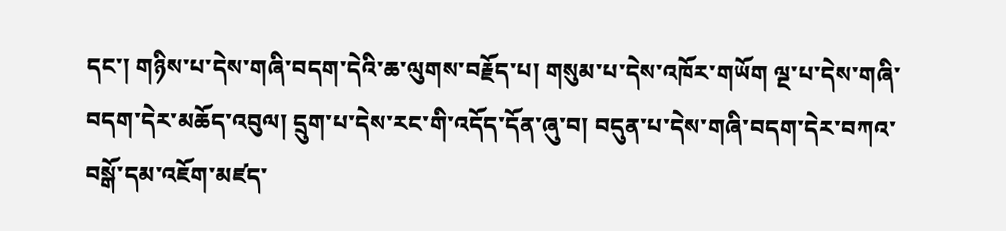དང་། གཉིས་པ་དེས་གཞི་བདག་དེའི་ཆ་ལུགས་བརྗོད་པ། གསུམ་པ་དེས་འཁོར་གཡོག ལྔ་པ་དེས་གཞི་བདག་དེར་མཆོད་འབུལ། དྲུག་པ་དེས་རང་གི་འདོད་དོན་ཞུ་བ། བདུན་པ་དེས་གཞི་བདག་དེར་བཀའ་བསྒོ་དམ་འཇོག་མཛད་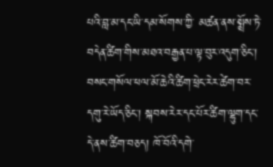པའི་བླ་མ་དང་ཡི་དམ་སོགས་ཀྱི་ མཚན་ནས་སྨྲོས་ཏེ་བདེན་ཚིག་གིས་མཐའ་བརྒྱན་པ་ལྟ་བུར་འདུག་ཅིང་། བསང་གསོལ་ཕལ་མོ་ཆེའི་ཚིག་ཕྲེང་རེར་ཚེག་བར་དགུ་རེ་ཡོད་ཅིང་། སྐབས་རེར་དང་པོར་ཚིག་ལྷུག་དང་དེ་ནས་ཚིག་བཅད། ཁོ་བོའི་དགེ་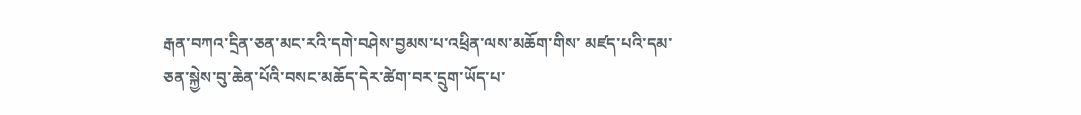རྒན་བཀའ་དྲིན་ཅན་མང་རའི་དགེ་བཤེས་བྱམས་པ་འཕྲིན་ལས་མཆོག་གིས་ མཛད་པའི་དམ་ཅན་སྐྱེས་བུ་ཆེན་པོའི་བསང་མཆོད་དེར་ཚེག་བར་དྲུག་ཡོད་པ་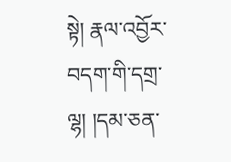སྟེ། རྣལ་འབྱོར་བདག་གི་དགྲ་ལྷ། །དམ་ཅན་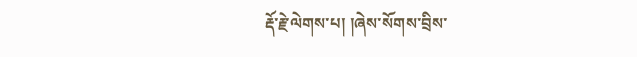རྡོ་རྗེ་ལེགས་པ། །ཞེས་སོགས་བྲིས་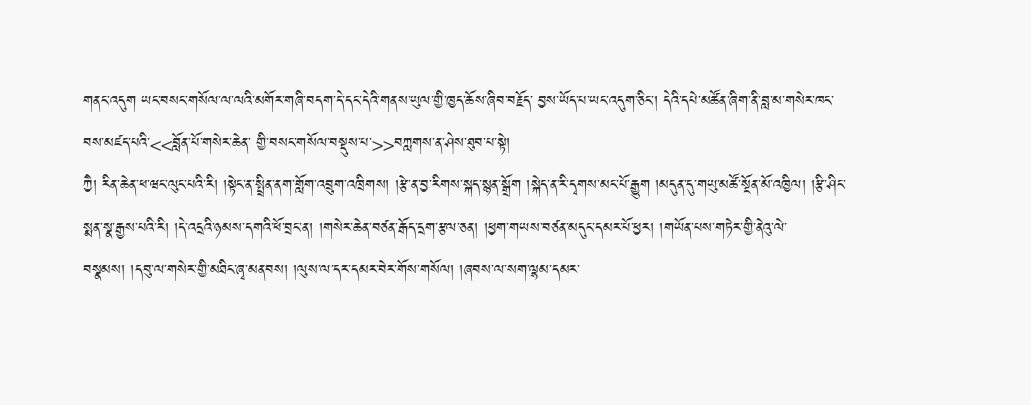གནང་འདུག ཡང་བསང་གསོལ་ལ་ལའི་མགོར་གཞི་བདག་དེ་དང་དེའི་གནས་ཡུལ་གྱི་ཁྱད་ཆོས་ཞིབ་བརྗོད་ བྱས་ཡོད་པ་ཡང་འདུག་ཅིང་། དེའི་དཔེ་མཚོན་ཞིག་ནི་བླ་མ་གསེར་ཁང་བས་མཛད་པའི་<<བློན་པོ་གསེར་ཆེན་ གྱི་བསང་གསོལ་བསྡུས་པ་>>བཀླགས་ན་ཤེས་ཐུབ་པ་སྟེ།
ཀྱཻ། རིན་ཆེན་ཕ་ཝང་ལུང་པའི་རི། །སྟེང་ན་སྤྲིན་ནག་གློག་འབྲུག་འཁྲིགས། །རྩེ་ན་བྱ་རིགས་སྐད་སྙན་སྒྲོག །སྐེད་ན་རི་དྭགས་མང་པོ་རྒྱུག །མདུན་དུ་གཡུ་མཚོ་སྔོན་མོ་འཁྱིལ། །རྩི་ཤིང་སྨན་སྣ་རྒྱས་པའི་རི། །དེ་འདྲའི་ཉམས་དགའི་ཕོ་བྲང་ན། །གསེར་ཆེན་བཙན་རྒོད་དྲག་རྩལ་ཅན། །ཕྱག་གཡས་བཙན་མདུང་དམར་པོ་ཕྱར། །གཡོན་པས་གཏེར་གྱི་ནེའུ་ལེ་བསྣམས། །དབུ་ལ་གསེར་གྱི་མཐིང་ཞྭ་མནབས། །ལུས་ལ་དར་དམར་བེར་གོས་གསོལ། །ཞབས་ལ་སག་ལྷམ་དམར་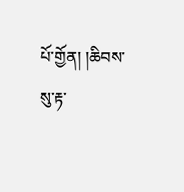པོ་གྱོན། །ཆིབས་སུ་རྟ་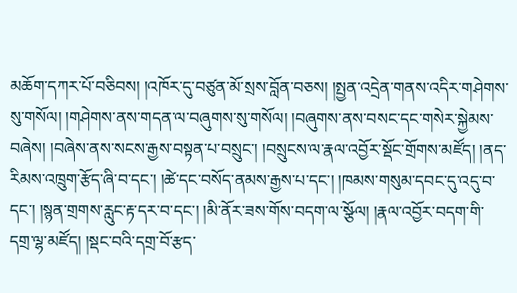མཆོག་དཀར་པོ་བཅིབས། །འཁོར་དུ་བཙུན་མོ་སྲས་བློན་བཅས། །སྤྱན་འདྲེན་གནས་འདིར་གཤེགས་སུ་གསོལ། །གཤེགས་ནས་གདན་ལ་བཞུགས་སུ་གསོལ། །བཞུགས་ནས་བསང་དང་གསེར་སྐྱེམས་བཞེས། །བཞེས་ནས་སངས་རྒྱས་བསྟན་པ་བསྲུང་། །བསྲུངས་ལ་རྣལ་འབྱོར་སྡོང་གྲོགས་མཛོད། །ནད་རིམས་འཁྲུག་རྩོད་ཞི་བ་དང་། །ཚེ་དང་བསོད་ནམས་རྒྱས་པ་དང་། །ཁམས་གསུམ་དབང་དུ་འདུ་བ་དང་། །སྙན་གྲགས་རླུང་རྟ་དར་བ་དང་། །མི་ནོར་ཟས་གོས་བདག་ལ་སྩོལ། །རྣལ་འབྱོར་བདག་གི་དགྲ་ལྷ་མཛོད། །སྡང་བའི་དགྲ་བོ་རྩད་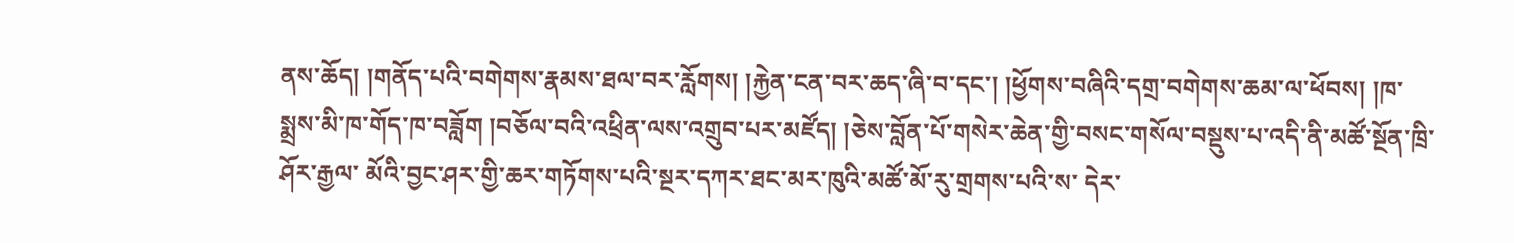ནས་ཆོད། །གནོད་པའི་བགེགས་རྣམས་ཐལ་བར་རློགས། །རྐྱེན་ངན་བར་ཆད་ཞི་བ་དང་། །ཕྱོགས་བཞིའི་དགྲ་བགེགས་ཆམ་ལ་ཕོབས། །ཁ་སྨྲས་མི་ཁ་གོད་ཁ་བཟློག །བཅོལ་བའི་འཕྲིན་ལས་འགྲུབ་པར་མཛོད། །ཅེས་བློན་པོ་གསེར་ཆེན་གྱི་བསང་གསོལ་བསྡུས་པ་འདི་ནི་མཚོ་སྔོན་ཁྲི་ཤོར་རྒྱལ་ མོའི་བྱང་ཤར་གྱི་ཆར་གཏོགས་པའི་སྔར་དཀར་ཐང་མར་ཁུའི་མཚོ་མོ་རུ་གྲགས་པའི་ས་ དེར་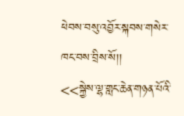ཕེབས་བསུ་འབྱོར་སྐབས་གསེར་ཁང་བས་བྲིས་སོ།།
<<སྐྱེས་ལྷ་གླང་ཆེན་གཉན་པོའི་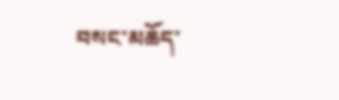བསང་མཆོད་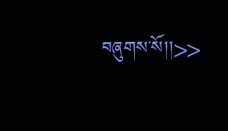བཞུགས་སོ།།>>